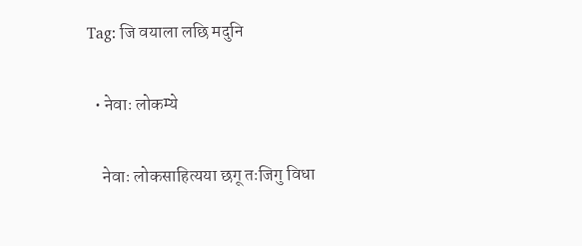Tag: जि वयाला लछि मदुनि

  • नेवाः लोकम्ये

    नेवाः लोकसाहित्यया छगू तःजिगु विधा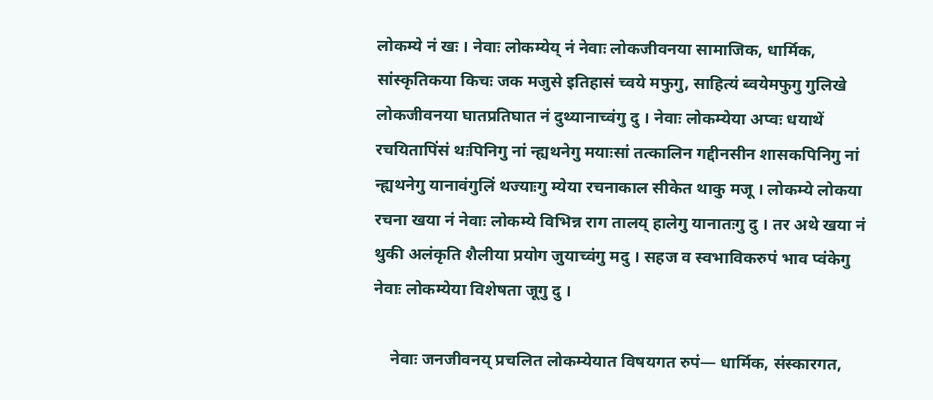लोकम्ये नं खः । नेवाः लोकम्येय् नं नेवाः लोकजीवनया सामाजिक, धार्मिक, सांस्कृतिकया किचः जक मजुसे इतिहासं च्वये मफुगु, साहित्यं ब्वयेमफुगु गुलिखे लोकजीवनया घातप्रतिघात नं दुथ्यानाच्वंगु दु । नेवाः लोकम्येया अप्वः धयाथें रचयितापिंसं थःपिनिगु नां न्ह्यथनेगु मयाःसां तत्कालिन गद्दीनसीन शासकपिनिगु नां न्ह्यथनेगु यानावंगुलिं थज्याःगु म्येया रचनाकाल सीकेत थाकु मजू । लोकम्ये लोकया रचना खया नं नेवाः लोकम्ये विभिन्न राग तालय् हालेगु यानातःगु दु । तर अथे खया नं थुकी अलंकृति शैलीया प्रयोग जुयाच्वंगु मदु । सहज व स्वभाविकरुपं भाव प्वंकेगु नेवाः लोकम्येया विशेषता जूगु दु ।

    नेवाः जनजीवनय् प्रचलित लोकम्येयात विषयगत रुपं— धार्मिक, संस्कारगत,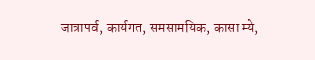जात्रापर्व, कार्यगत, समसामयिक, कासा म्ये,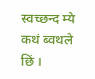स्वच्छन्द म्ये कथं ब्वथले छिं ।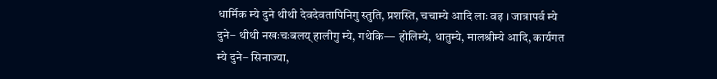धार्मिक म्ये दुने थीथी देवदेवतापिनिगु स्तुति, प्रशस्ति, चचाम्ये आदि लाः वइ । जात्रापर्व म्ये दुने– थीथी नखःचःबलय् हालीगु म्ये, गथेकि— होलिम्ये, धातुम्ये, मालश्रीम्ये आदि, कार्यगत म्ये दुने– सिनाज्या,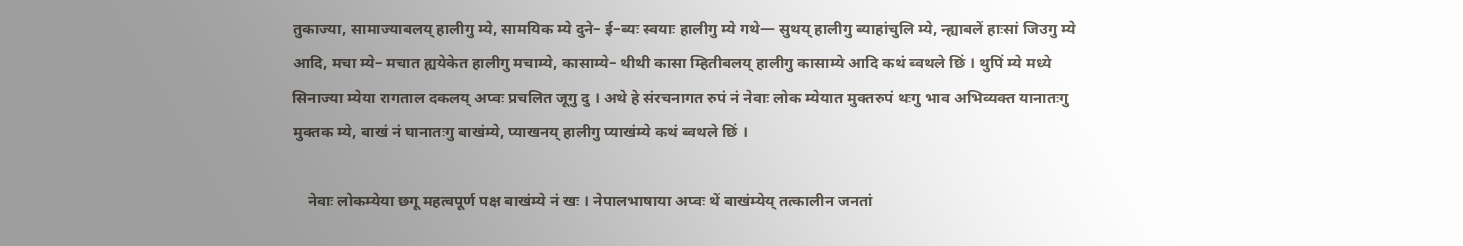तुकाज्या, सामाज्याबलय् हालीगु म्ये, सामयिक म्ये दुने– ई–ब्यः स्वयाः हालीगु म्ये गथे— सुथय् हालीगु ब्याहांचुलि म्ये, न्ह्याबलें हाःसां जिउगु म्ये आदि, मचा म्ये– मचात ह्ययेकेत हालीगु मचाम्ये, कासाम्ये– थीथी कासा म्हितीबलय् हालीगु कासाम्ये आदि कथं ब्वथले छिं । थुपिं म्ये मध्ये सिनाज्या म्येया रागताल दकलय् अप्वः प्रचलित जूगु दु । अथे हे संरचनागत रुपं नं नेवाः लोक म्येयात मुक्तरुपं थःगु भाव अभिव्यक्त यानातःगु मुक्तक म्ये, बाखं नं घानातःगु बाखंम्ये, प्याखनय् हालीगु प्याखंम्ये कथं ब्वथले छिं ।

    नेवाः लोकम्येया छगू महत्वपूर्ण पक्ष बाखंम्ये नं खः । नेपालभाषाया अप्वः थें बाखंम्येय् तत्कालीन जनतां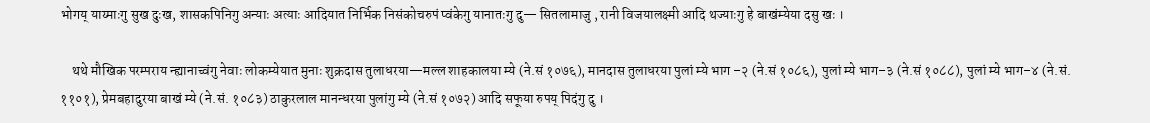भोगय् याय्माःगु सुख दुःख, शासकपिनिगु अन्याः अत्याः आदियात निर्भिक निसंकोचरुपं प्वंकेगु यानातःगु दु— सितलामाजु , रानी विजयालक्ष्मी आदि थज्याःगु हे बाखंम्येया दसु खः ।

    थथे मौखिक परम्पराय न्ह्यानाच्वंगु नेवाः लोकम्येयात मुनाः शुक्रदास तुलाधरया—मल्ल शाहकालया म्ये (ने.सं १०७६), मानदास तुलाधरया पुलां म्ये भाग –२ (ने.सं १०८६), पुलां म्ये भाग–३ (ने.सं १०८८), पुलां म्ये भाग–४ (ने.सं. ११०१), प्रेमबहादुरया बाखं म्ये (ने.सं. १०८३) ठाकुरलाल मानन्धरया पुलांगु म्ये (ने.सं १०७२) आदि सफूया रुपय् पिदंगु दु ।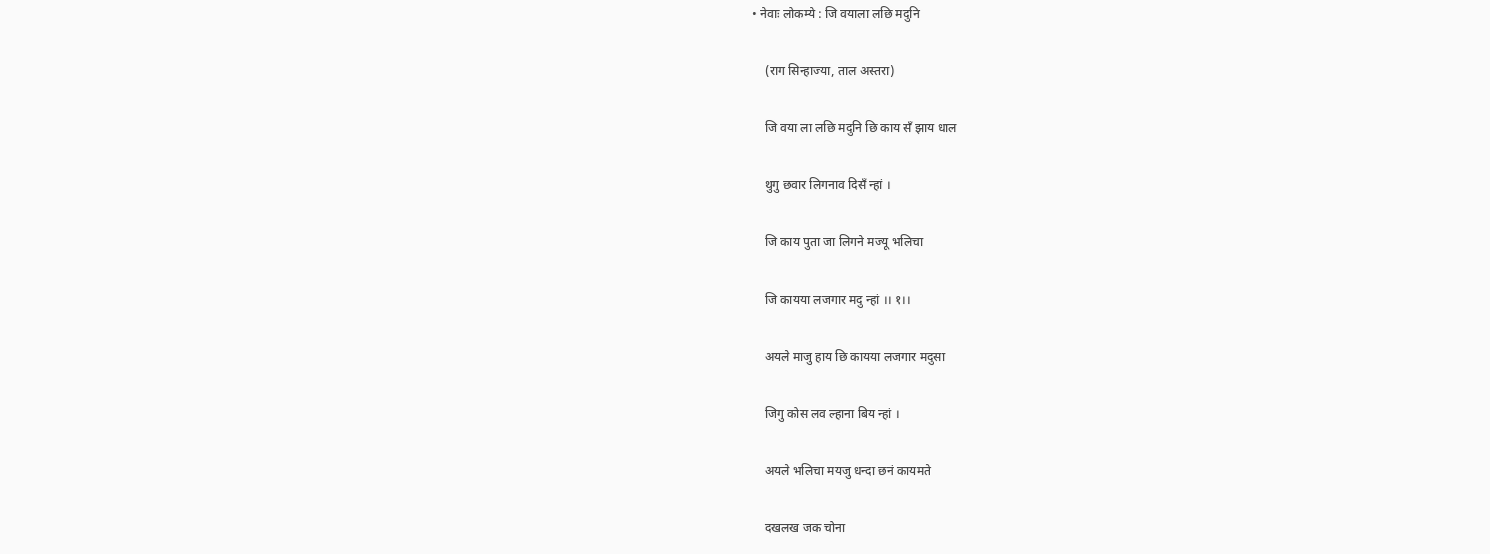• नेवाः लोकम्ये : जि वयाला लछि मदुनि

    (राग सिन्हाज्या, ताल अस्तरा)

    जि वया ला लछि मदुनि छि काय सँ झाय धाल

    थुगु छवार लिगनाव दिसँ न्हां ।

    जि काय पुता जा लिगने मज्यू भलिचा

    जि कायया लजगार मदु न्हां ।। १।।

    अयले माजु हाय छि कायया लजगार मदुसा

    जिगु कोस लव ल्हाना बिय न्हां ।

    अयले भलिचा मयजु धन्दा छनं कायमते

    दखलख जक चोना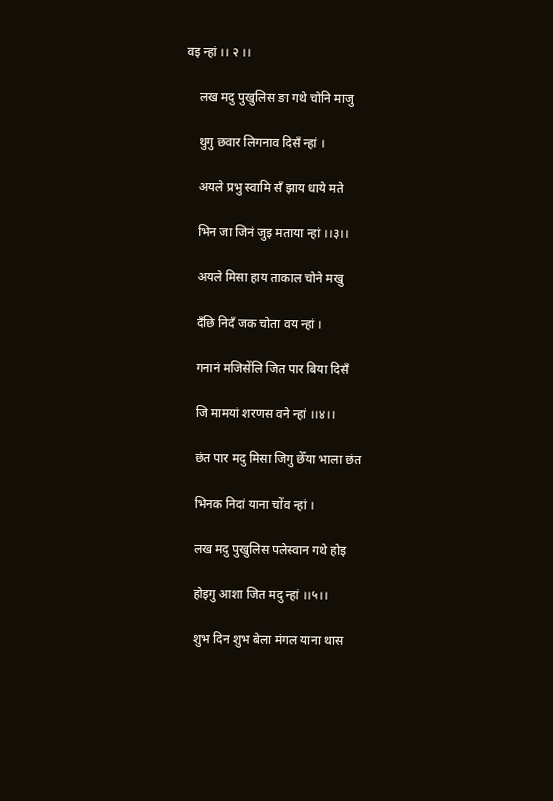वइ न्हां ।। २ ।।

    लख मदु पुखुलिस ङा गथे चोनि माजु

    थुगु छवार लिगनाव दिसँ न्हां ।

    अयले प्रभु स्वामि सँ झाय धाये मते

    भिन जा जिनं जुइ मताया न्हां ।।३।।

    अयले मिसा हाय ताकाल चोने मखु

    दँछि निदँ जक चोता वय न्हां ।

    गनानं मजिसेंलि जित पार बिया दिसँ

    जि मामयां शरणस वने न्हां ।।४।।

    छंत पार मदु मिसा जिगु छेँया भाला छंत

    भिनक निदां याना चोंव न्हां ।

    लख मदु पुखुलिस पलेस्वान गथे होइ

    होइगु आशा जित मदु न्हां ।।५।।

    शुभ दिन शुभ बेला मंगल याना थास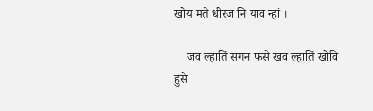खोय मते धीरज नि याव न्हां ।

    जव ल्हातिं सगन फसे खव ल्हातिं खोवि हुसे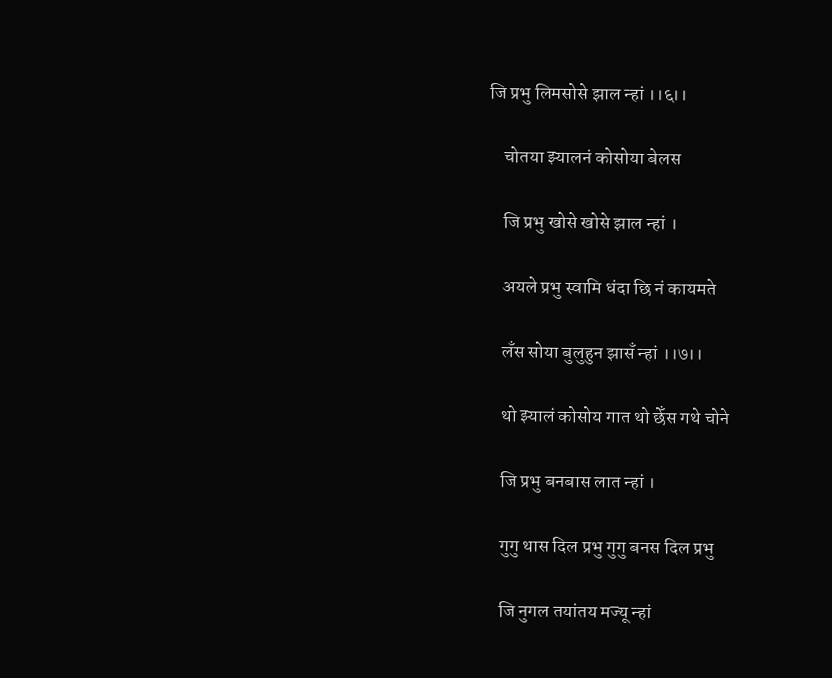जि प्रभु लिमसोसे झाल न्हां ।।६।।

    चोतया झ्यालनं कोसोया बेलस

    जि प्रभु खोसे खोसे झाल न्हां ।

    अयले प्रभु स्वामि धंदा छि नं कायमते

    लँस सोया बुलुहुन झासँ न्हां ।।७।।

    थो झ्यालं कोसोय गात थो छेँस गथे चोने

    जि प्रभु बनबास लात न्हां ।

    गुगु थास दिल प्रभु गुगु बनस दिल प्रभु

    जि नुगल तयांतय मज्यू न्हां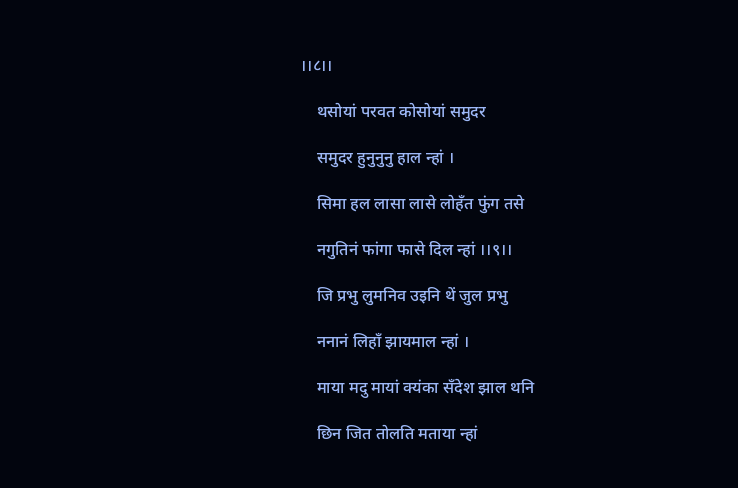।।८।।

    थसोयां परवत कोसोयां समुदर

    समुदर हुनुनुनु हाल न्हां ।

    सिमा हल लासा लासे लोहँत फुंग तसे

    नगुतिनं फांगा फासे दिल न्हां ।।९।।

    जि प्रभु लुमनिव उइनि थें जुल प्रभु

    ननानं लिहाँ झायमाल न्हां ।

    माया मदु मायां क्यंका सँदेश झाल थनि

    छिन जित तोलति मताया न्हां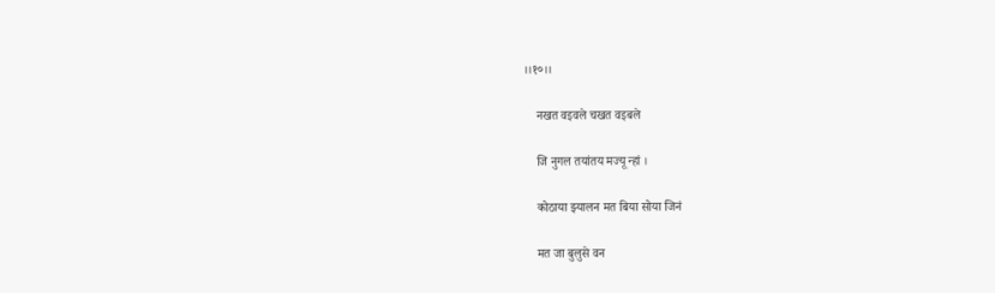।।१०।।

    नखत वइवले चखत वइबले

    जि नुगल तयांतय मज्यू न्हां ।

    कोठाया झ्यालन मत बिया सोया जिनं

    मत जा बुलुसे वन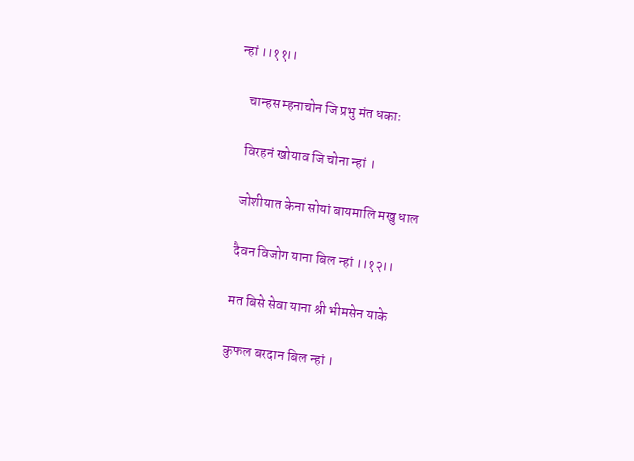न्हां ।।११।।

    चान्हस म्हनाचोन जि प्रभु मंत धकाः

    विरहनं खोयाव जि चोना न्हां ।

    जोशीयात केना सोयां बायमालि मखु धाल

    दैवन विजोग याना बिल न्हां ।।१२।।

    मत बिसे सेवा याना श्री भीमसेन याके

    कुफल बरदान बिल न्हां ।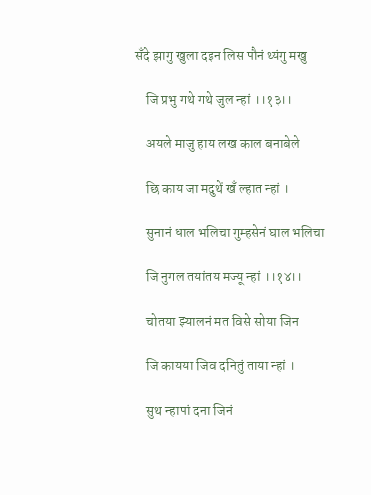सँदे झागु खुला दइन लिस पौनं थ्यंगु मखु

    जि प्रभु गथे गथे जुल न्हां ।।१३।।

    अयले माजु हाय लख काल बनाबेले

    छि काय जा मदुथें खँ ल्हात न्हां ।

    सुनानं धाल भलिचा गुम्हसेनं घाल भलिचा

    जि नुगल तयांतय मज्यू न्हां ।।१४।।

    चोतया झ्यालनं मत विसे सोया जिन

    जि कायया जिव दनितुं ताया न्हां ।

    सुथ न्हापां दना जिनं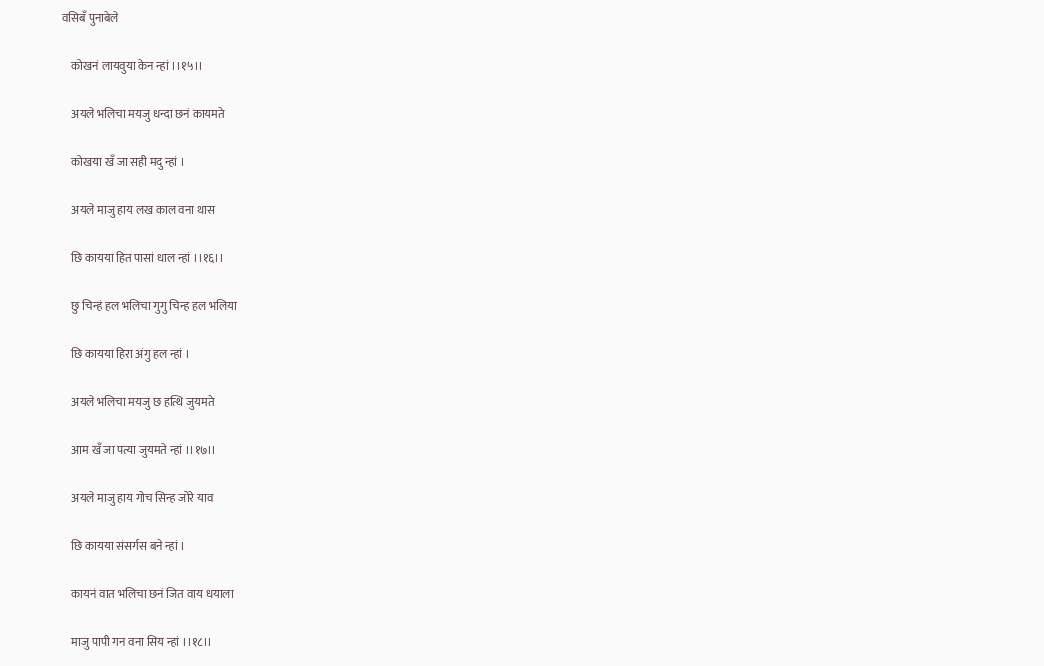वसिबँ पुनाबेले

    कोखनं लायवुया केन न्हां ।।१५।।

    अयले भलिचा मयजु धन्दा छनं कायमते

    कोखया खँ जा सही मदु न्हां ।

    अयले माजु हाय लख काल वना थास

    छि कायया हित पासां धाल न्हां ।।१६।।

    छु चिन्हं हल भलिचा गुगु चिन्ह हल भलिया

    छि कायया हिरा अंगु हल न्हां ।

    अयले भलिचा मयजु छ हत्थि जुयमते

    आम खँ जा पत्या जुयमते न्हां ।।१७।।

    अयले माजु हाय गोच सिन्ह जोरे याव

    छि कायया संसर्गस बने न्हां ।

    कायनं वात भलिचा छनं जित वाय धयाला

    माजु पापी गन वना सिय न्हां ।।१८।।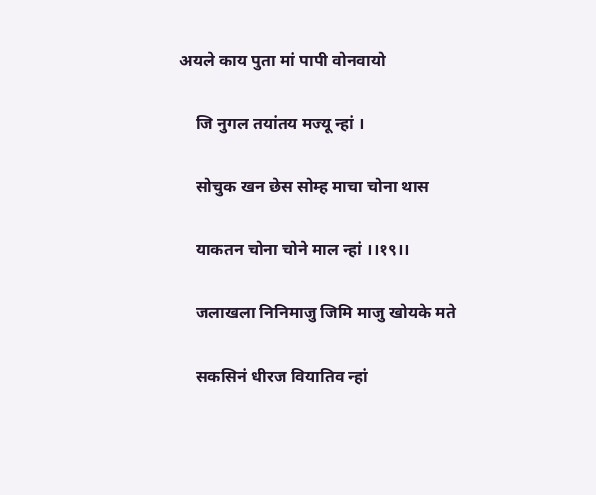अयले काय पुता मां पापी वोनवायो

    जि नुगल तयांतय मज्यू न्हां ।

    सोचुक खन छेस सोम्ह माचा चोना थास

    याकतन चोना चोने माल न्हां ।।१९।।

    जलाखला निनिमाजु जिमि माजु खोयके मते

    सकसिनं धीरज वियातिव न्हां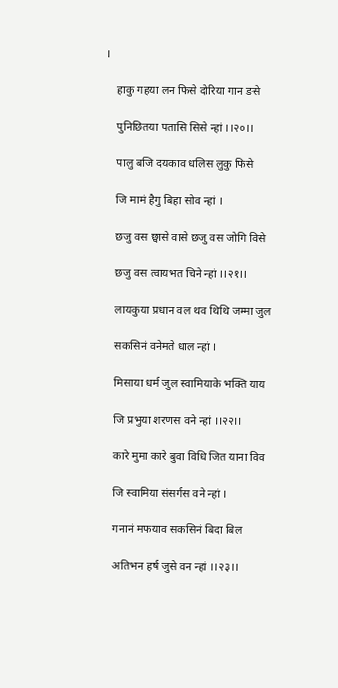।

    हाकु गहया लन फिसे दोरिया गान ङसे

    पुनिछितया पतासि सिसे न्हां ।।२०।।

    पालु बजि दयकाव धलिस लुकु फिसे

    जि मामं हैगु बिहा सोव न्हां ।

    छजु वस छ्वासे वासे छजु वस जोगि विसे

    छजु वस त्वायभत चिने न्हां ।।२१।।

    लायकुया प्रधान वल थव थिथि जम्मा जुल

    सकसिनं वनेमते धाल न्हां ।

    मिसाया धर्म जुल स्वामियाके भक्ति याय

    जि प्रभुया शरणस वने न्हां ।।२२।।

    कारे मुमा कारे बुवा विधि जित याना विव

    जि स्वामिया संसर्गस वने न्हां ।

    गनानं मफयाव सकसिनं बिदा बिल

    अतिभन हर्ष जुसे वन न्हां ।।२३।।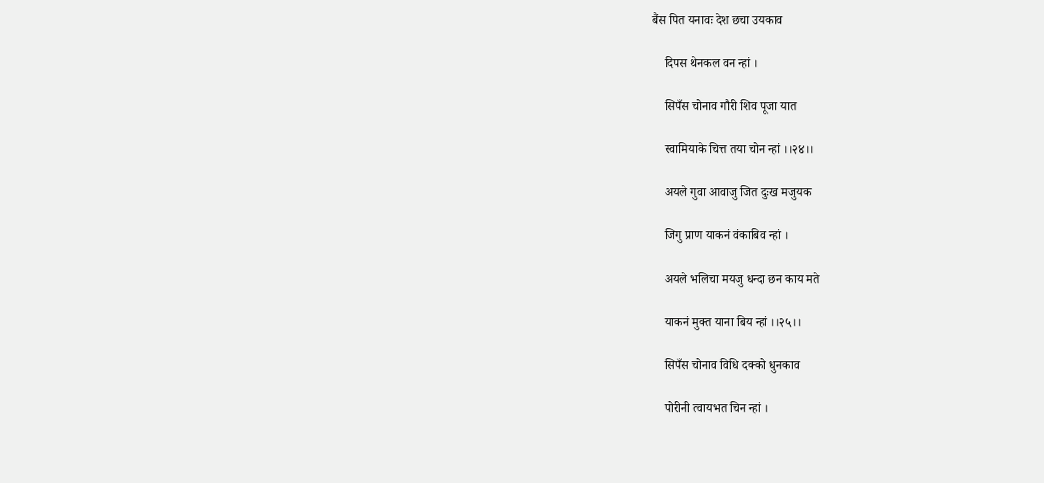बैंस पित यनावः देश छचा उयकाव

    दिपस थेनकल वन न्हां ।

    सिपँस चोनाव गौरी शिव पूजा यात

    स्वामियाके चित्त तया चोन न्हां ।।२४।।

    अयले गुवा आवाजु जित दुःख मजुयक

    जिगु प्राण याकनं वंकाबिव न्हां ।

    अयले भलिचा मयजु धन्दा छन काय मते

    याकनं मुक्त याना बिय न्हां ।।२५।।

    सिपँस चोनाव विधि दक्को धुनकाव

    पोरीनी त्वायभत चिन न्हां ।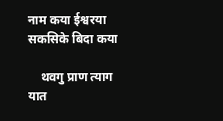नाम कया ईश्वरया सकसिके बिदा कया

    थवगु प्राण त्याग यात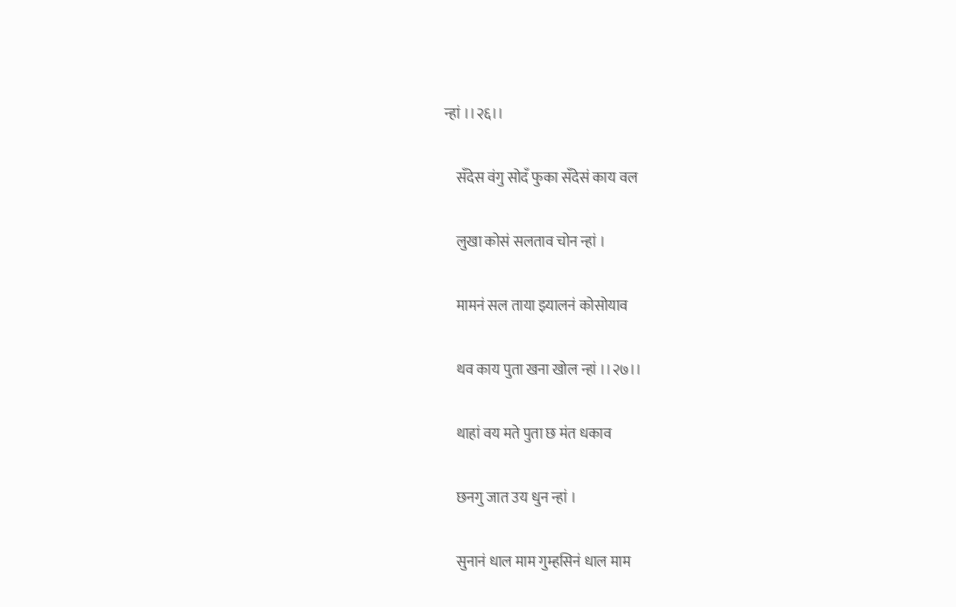न्हां ।।२६।।

    सँदेस वंगु सोदँ फुका सँदेसं काय वल

    लुखा कोसं सलताव चोन न्हां ।

    मामनं सल ताया झ्यालनं कोसोयाव

    थव काय पुता खना खोल न्हां ।।२७।।

    थाहां वय मते पुता छ मंत धकाव

    छनगु जात उय धुन न्हां ।

    सुनानं धाल माम गुम्हसिनं धाल माम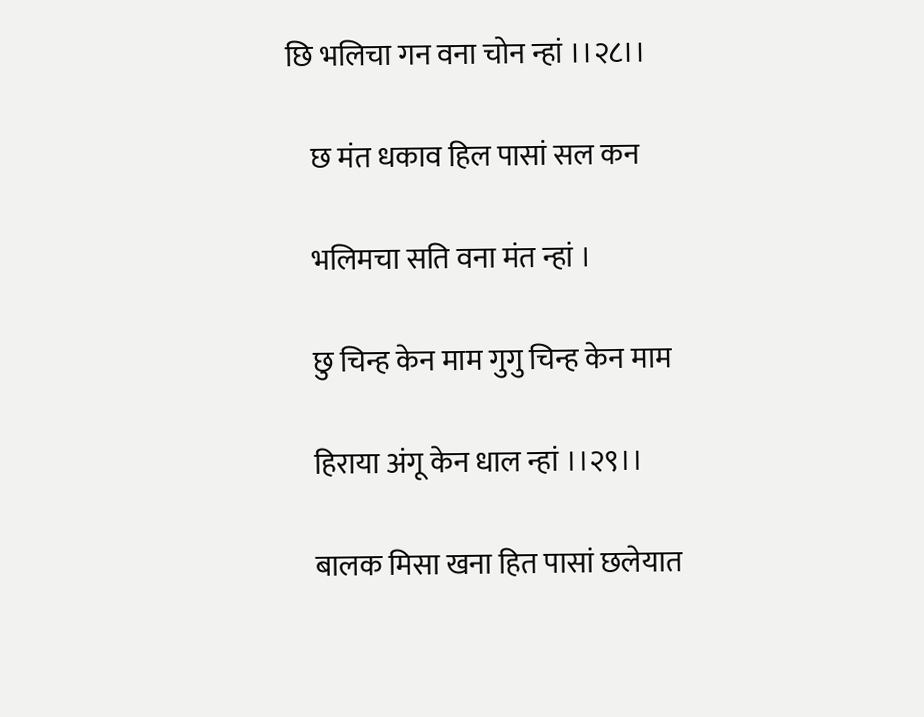छि भलिचा गन वना चोन न्हां ।।२८।।

    छ मंत धकाव हिल पासां सल कन

    भलिमचा सति वना मंत न्हां ।

    छु चिन्ह केन माम गुगु चिन्ह केन माम

    हिराया अंगू केन धाल न्हां ।।२९।।

    बालक मिसा खना हित पासां छलेयात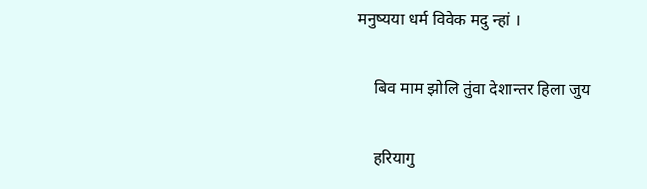मनुष्यया धर्म विवेक मदु न्हां ।

    बिव माम झोलि तुंवा देशान्तर हिला जुय

    हरियागु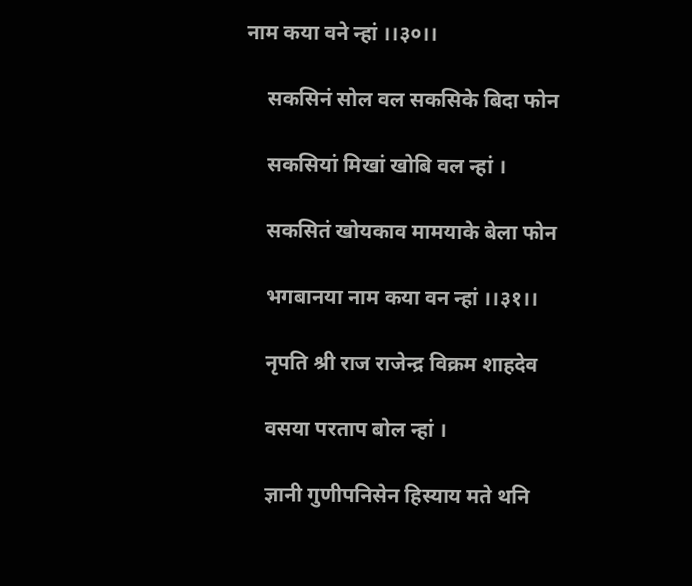नाम कया वने न्हां ।।३०।।

    सकसिनं सोल वल सकसिके बिदा फोन

    सकसियां मिखां खोबि वल न्हां ।

    सकसितं खोयकाव मामयाके बेला फोन

    भगबानया नाम कया वन न्हां ।।३१।।

    नृपति श्री राज राजेन्द्र विक्रम शाहदेव

    वसया परताप बोल न्हां ।

    ज्ञानी गुणीपनिसेन हिस्याय मते थनि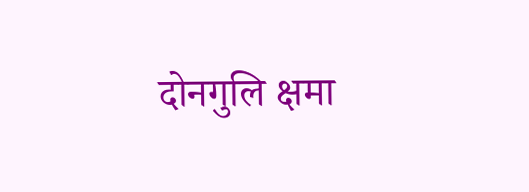दोनगुलि क्षमा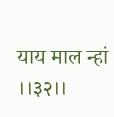याय माल न्हां ।।३२।।